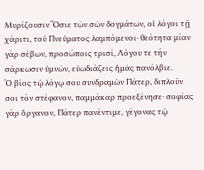Μυρίζουσιν Ὅσιε τῶν σῶν δογμάτων, οἱ λόγοι τῇ χάριτι, τοῦ Πνεύματος λαμπόμενοι· θεότητα μίαν γὰρ σέβων, προσώποις τρισί, Λόγου τε τὴν σάρκωσιν ὑμνῶν, εὐωδιάζεις ἡμᾶς πανόλβιε.
Ὁ βίος τῷ λόγῳ σου συνδραμὼν Πάτερ, διπλοῦν σοι τὸν στέφανον, παμμάκαρ προεξένησε· σοφίας γὰρ ὄργανον, Πάτερ πανέντιμε, γέγονας τῷ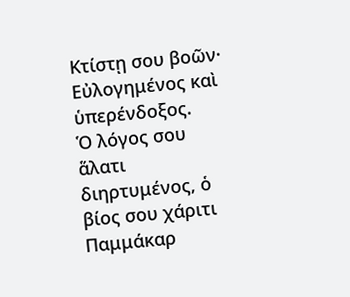Κτίστῃ σου βοῶν· Εὐλογημένος καὶ ὑπερένδοξος.
Ὁ λόγος σου ἅλατι διηρτυμένος, ὁ βίος σου χάριτι Παμμάκαρ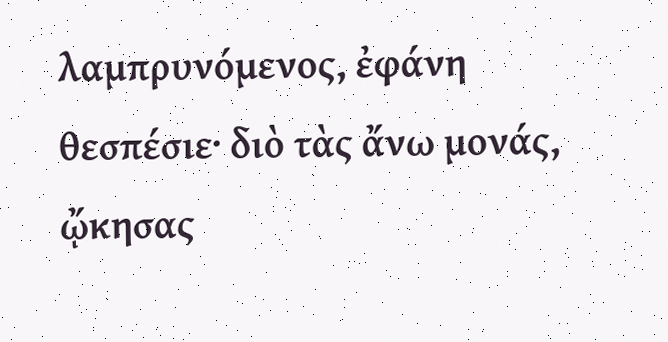λαμπρυνόμενος, ἐφάνη θεσπέσιε· διὸ τὰς ἄνω μονάς, ᾤκησας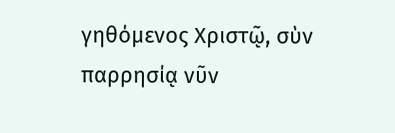γηθόμενος Χριστῷ, σὺν παρρησίᾳ νῦν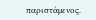παριστάμενος.